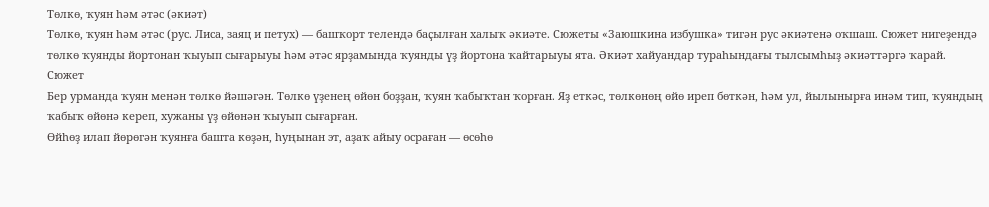Төлкө, ҡуян һәм әтәс (әкиәт)
Төлкө, ҡуян һәм әтәс (рус. Лиса, заяц и петух) — башҡорт телендә баҫылған халыҡ әкиәте. Сюжеты «Заюшкина избушка» тигән рус әкиәтенә оҡшаш. Сюжет нигеҙендә төлкө ҡуянды йортонан ҡыуып сығарыуы һәм әтәс ярҙамында ҡуянды үҙ йортона ҡайтарыуы ята. Әкиәт хайуандар тураһындағы тылсымһыҙ әкиәттәргә ҡарай.
Сюжет
Бер урманда ҡуян менән төлкө йәшәгән. Төлкө үҙенең өйөн боҙҙан, ҡуян ҡабыҡтан ҡорған. Яҙ еткәс, төлкөнөң өйө иреп бөткән, һәм ул, йылынырға инәм тип, ҡуяндың ҡабыҡ өйөнә кереп, хужаны үҙ өйөнән ҡыуып сығарған.
Өйһөҙ илап йөрөгән ҡуянға башта көҙән, һуңынан эт, аҙаҡ айыу осраған — өсөһө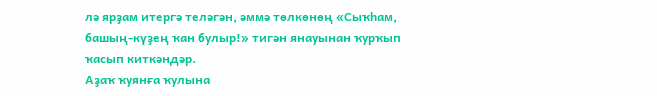лә ярҙам итергә теләгән, әммә төлкөнөң «Сыҡһам, башың-күҙең ҡан булыр!» тигән янауынан ҡурҡып ҡасып киткәндәр.
Аҙаҡ ҡуянға ҡулына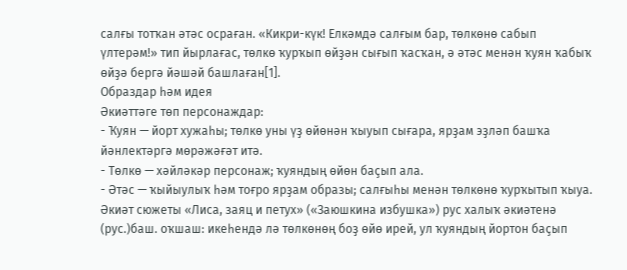салғы тотҡан әтәс осраған. «Кикри-күк! Елкәмдә салғым бар, төлкөнө сабып үлтерәм!» тип йырлағас, төлкө ҡурҡып өйҙән сығып ҡасҡан, ә әтәс менән ҡуян ҡабыҡ өйҙә бергә йәшәй башлаған[1].
Образдар һәм идея
Әкиәттәге төп персонаждар:
- Ҡуян — йорт хужаһы; төлкө уны үҙ өйөнән ҡыуып сығара, ярҙам эҙләп башҡа йәнлектәргә мөрәжәғәт итә.
- Төлкө — хәйләкәр персонаж; ҡуяндың өйөн баҫып ала.
- Әтәс — ҡыйыулыҡ һәм тоғро ярҙам образы; салғыһы менән төлкөнө ҡурҡытып ҡыуа.
Әкиәт сюжеты «Лиса, заяц и петух» («Заюшкина избушка») рус халыҡ әкиәтенә (рус.)баш. оҡшаш: икеһендә лә төлкөнөң боҙ өйө ирей, ул ҡуяндың йортон баҫып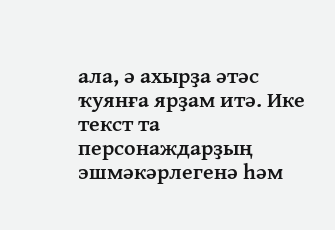ала, ә ахырҙа әтәс ҡуянға ярҙам итә. Ике текст та персонаждарҙың эшмәкәрлегенә һәм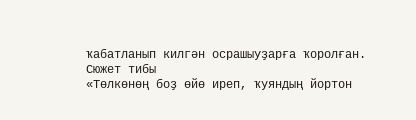ҡабатланып килгән осрашыуҙарға ҡоролған.
Сюжет тибы
«Төлкөнөң боҙ өйө иреп, ҡуяндың йортон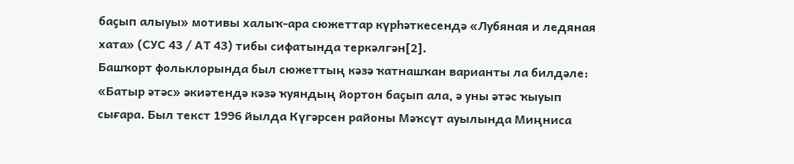баҫып алыуы» мотивы халыҡ-ара сюжеттар күрһәткесендә «Лубяная и ледяная хата» (СУС 43 / АТ 43) тибы сифатында теркәлгән[2].
Башҡорт фольклорында был сюжеттың кәзә ҡатнашҡан варианты ла билдәле: «Батыр әтәс» әкиәтендә кәзә ҡуяндың йортон баҫып ала, ә уны әтәс ҡыуып сығара. Был текст 1996 йылда Күгәрсен районы Мәҡсүт ауылында Миңниса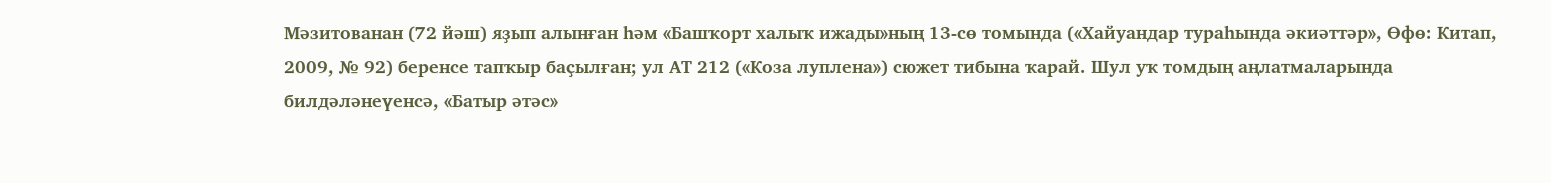Мәзитованан (72 йәш) яҙып алынған һәм «Башҡорт халыҡ ижады»ның 13-сө томында («Хайуандар тураһында әкиәттәр», Өфө: Китап, 2009, № 92) беренсе тапҡыр баҫылған; ул АТ 212 («Коза луплена») сюжет тибына ҡарай. Шул уҡ томдың аңлатмаларында билдәләнеүенсә, «Батыр әтәс»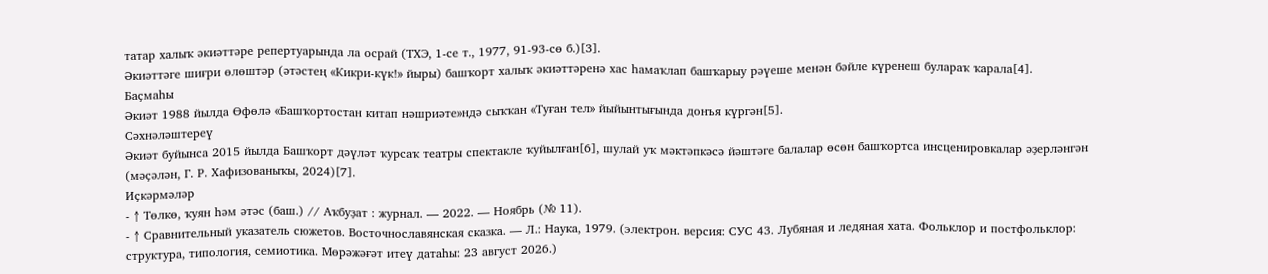татар халыҡ әкиәттәре репертуарында ла осрай (ТХЭ, 1-се т., 1977, 91-93-сө б.)[3].
Әкиәттәге шиғри өлөштәр (әтәстең «Кикри-күк!» йыры) башҡорт халыҡ әкиәттәренә хас һамаҡлап башҡарыу рәүеше менән бәйле күренеш булараҡ ҡарала[4].
Баҫмаһы
Әкиәт 1988 йылда Өфөлә «Башҡортостан китап нәшриәте»ндә сыҡҡан «Туған тел» йыйынтығында донъя күргән[5].
Сәхнәләштереү
Әкиәт буйынса 2015 йылда Башҡорт дәүләт ҡурсаҡ театры спектакле ҡуйылған[6], шулай уҡ мәктәпкәсә йәштәге балалар өсөн башҡортса инсценировкалар әҙерләнгән (мәҫәлән, Г. Р. Хафизованыҡы, 2024)[7].
Иҫкәрмәләр
- ↑ Төлкө, ҡуян һәм әтәс (баш.) // Аҡбуҙат : журнал. — 2022. — Ноябрь (№ 11).
- ↑ Сравнительный указатель сюжетов. Восточнославянская сказка. — Л.: Наука, 1979. (электрон. версия: СУС 43. Лубяная и ледяная хата. Фольклор и постфольклор: структура, типология, семиотика. Мөрәжәғәт итеү датаһы: 23 август 2026.)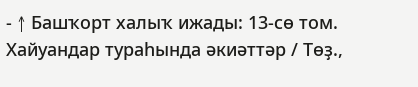- ↑ Башҡорт халыҡ ижады: 13-сө том. Хайуандар тураһында әкиәттәр / Төҙ.,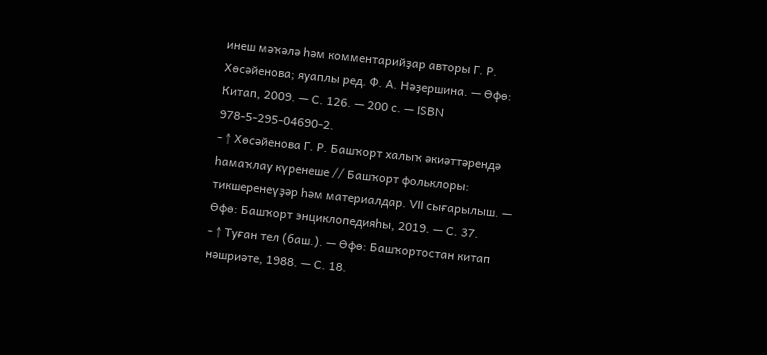инеш мәҡәлә һәм комментарийҙар авторы Г. Р. Хөсәйенова; яуаплы ред. Ф. А. Нәҙершина. — Өфө: Китап, 2009. — С. 126. — 200 с. — ISBN 978-5-295-04690-2.
- ↑ Хөсәйенова Г. Р. Башҡорт халыҡ әкиәттәрендә һамаҡлау күренеше // Башҡорт фольклоры: тикшеренеүҙәр һәм материалдар. VII сығарылыш. — Өфө: Башҡорт энциклопедияһы, 2019. — С. 37.
- ↑ Туған тел (баш.). — Өфө: Башҡортостан китап нәшриәте, 1988. — С. 18.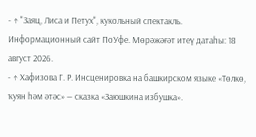- ↑ "Заяц, Лиса и Петух", кукольный спектакль. Информационный сайт ПоУфе. Мөрәжәғәт итеү датаһы: 18 август 2026.
- ↑ Хафизова Г. Р. Инсценировка на башкирском языке «Төлкө, ҡуян һәм әтәс» — сказка «Заюшкина избушка».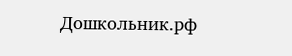Дошкольник.рф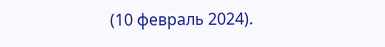(10 февраль 2024).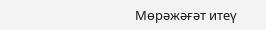Мөрәжәғәт итеү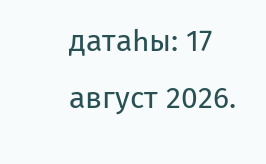датаһы: 17 август 2026.